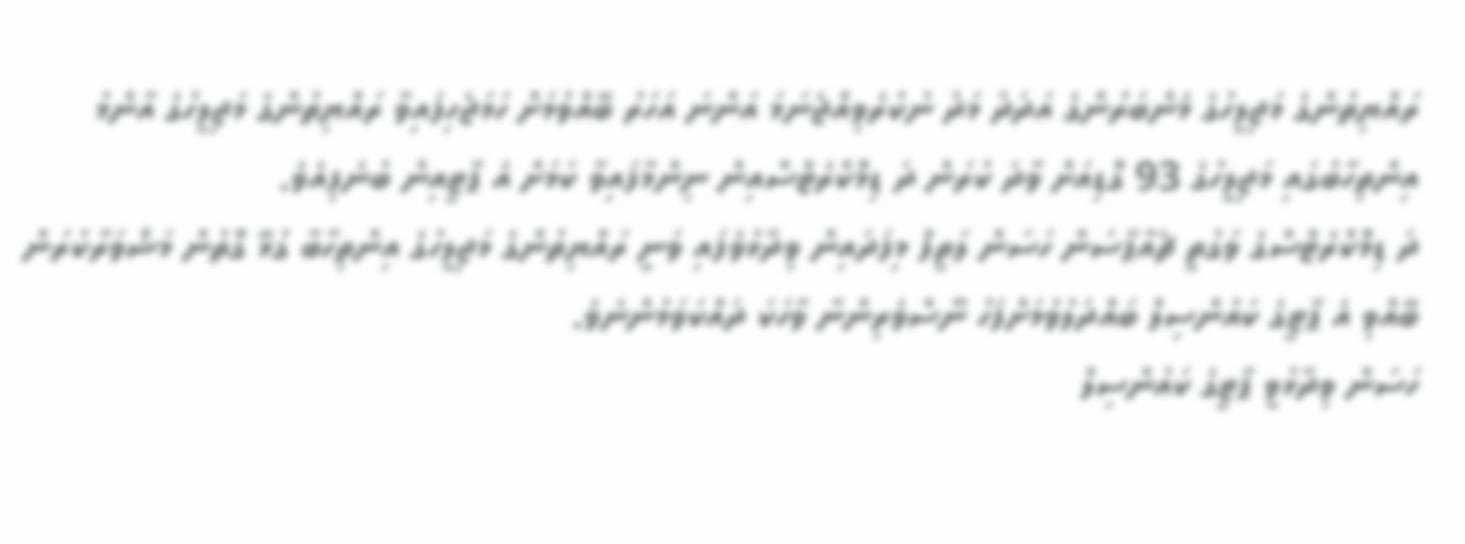ރައްޔިތުންގެ މަޖިލީހުގެ މެންބަރުންގެ އަދަދު މަދު ނުކުރެވިއްޖެނަމަ އަންނަ އަހަރު ބޭއްވުމަށް ހަމަޖެހިފައިވާ ރައްޔިތުންގެ މަޖިލީހުގެ އާންމު އިންތިހާބުގައި މަޖިލީހުގެ 93 ގޮޑިއަށް ވާދަ ކުރަން ދަ ޑިމޮކްރެޓްސްއިން ނިންމާފައިވާ ކަމަށް އެ ޕާޓީއިން ބުނެފިއެވެ.
ދަ ޑިމޮކްރެޓްސްގެ ވަގުތީ ޗެއާޕާސަން ހަސަން ލަތީފް މިފަދައިން ވިދާޅުވެފައި ވަނީ ރައްޔިތުންގެ މަޖިލީހުގެ އިންތިހާބާ ގުޅޭ ގޮތުން މަޝްވަރާކުރަން ބޭއްވި އެ ޕާޓީގެ ކައުންސިލް ބައްދަލުވުމަށްފަހު ނޫސްވެރިންނާ ވާހަކަ ދައްކަވަމުންނެވެ.
ހަސަން ވިދާޅުވީ ޕާޓީގެ ކައުންސިލް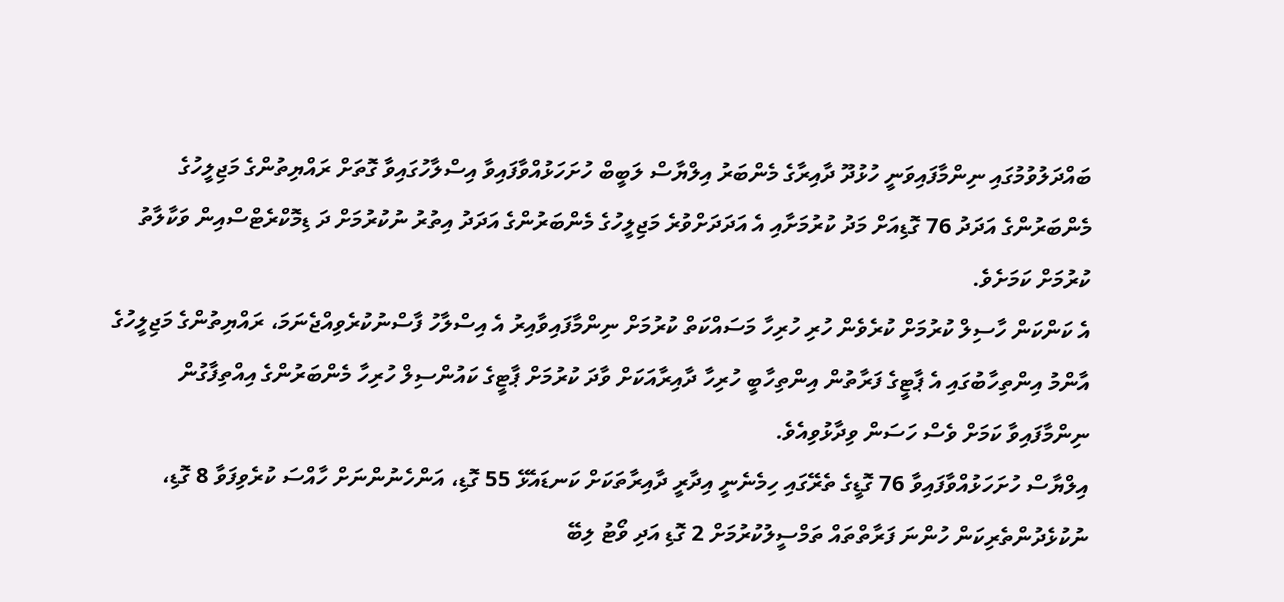ބައްދަލުވުމުގައި ނިންމާފައިވަނީ ހުޅުދޫ ދާއިރާގެ މެންބަރު އިލްޔާސް ލަބީބް ހުށަހަޅުއްވާފައިވާ އިސްލާހުގައިވާ ގޮތަށް ރައްޔިތުންގެ މަޖިލީހުގެ މެންބަރުންގެ އަދަދު 76 ގޮޑިއަށް މަދު ކުރުމަށާއި އެ އަދަދަށްވުރެ މަޖިލީހުގެ މެންބަރުންގެ އަދަދު އިތުރު ނުކުރުމަށް ދަ ޑިމޮކްރެޓްސްއިން ވަކާލާތު ކުރުމަށް ކަމަށެވެ.
އެ ކަންކަން ހާސިލް ކުރުމަށް ކުރެވެން ހުރި ހުރިހާ މަސައްކަތް ކުރުމަށް ނިންމާފައިވާއިރު އެ އިސްލާހު ފާސްނުކުރެވިއްޖެނަމަ، ރައްޔިތުންގެ މަޖިލީހުގެ އާންމު އިންތިހާބުގައި އެ ޕާޓީގެ ފަރާތުން އިންތިހާބީ ހުރިހާ ދާއިރާއަކަށް ވާދަ ކުރުމަށް ޕާޓީގެ ކައުންސިލް ހުރިހާ މެންބަރުންގެ އިއްތިފާގުން ނިންމާފައިވާ ކަމަށް ވެސް ހަސަން ވިދާޅުވިއެވެ.
އިލްޔާސް ހުށަހަޅުއްވާފައިވާ 76 ގޮޑީގެ ތެރޭގައި ހިމެނެނީ އިދާރީ ދާއިރާތަކަށް ކަނޑައެޅޭ 55 ގޮޑި، އަންހެނުންނަށް ހާއްސަ ކުރެވިފަވާ 8 ގޮޑި، ނުކުޅެދުންތެރިކަން ހުންނަ ފަރާތްތައް ތަމްސީލުކުރުމަށް 2 ގޮޑި އަދި ވޯޓު ލިބޭ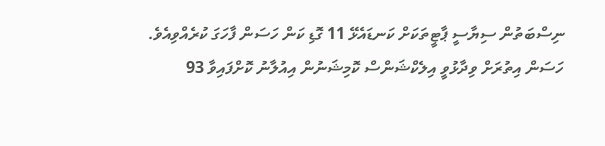ނިސްބަތުން ސިޔާސީ ޕާޓީތަކަށް ކަނޑައެޅޭ 11 ގޮޑި ކަން ހަސަން ފާހަގަ ކުރެއްވިއެވެ.
ހަސަން އިތުރަށް ވިދާޅުވީ އިލެކްޝަންސް ކޮމިޝަނުން އިއުލާނު ކޮށްފައިވާ 93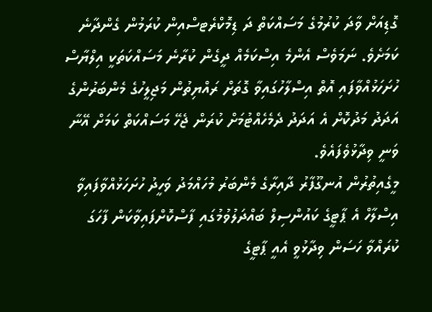ގޮޑިއަށް ވާދަ ކުރުމުގެ މަސައްކަތް ދަ ޑިމޮކްރެޓސްއިން ކުރަމުން ގެންދާނެ ކަމަށެވެ. ނަމަވެސް އެންމެ އިސްކަމެއް ދީގެން ކުރާނެ މަސައްކަތަކީ އިލްޔާސް ހުށަހަޅުއްވާފައި އޮތް އިސްލާހުގައިވާ ގޮތަށް ރައްޔިތުން މަޖިލީހުގެ މެންބަރުންގެ އަދަދު މަދުކޮށް އެ އަދަދު ދެމެހެއްޓުމަށް ކުރަން ޖެހޭ މަސައްކަތް ކަމަށް އޭނާ ވަނީ ވިދާޅުވެފައެވެ.
މީގެއިތުރުން އުނގޫފާރު ދާއިރާގެ މެންބަރު މުހައްމަދު ވަހީދު ހުށަހަޅުއްވާފައިވާ އިސްލާހް އެ ޕާޓީގެ ކައުންސިލް ބައްދަލުވުމުގައި ފާސްކޮށްފައިވާކަން ފާހަގަ ކުރައްވާ ހަސަން ވިދާޅުވީ އެއީ ޕާޓީގެ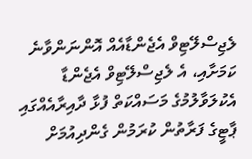ލެޖިސްލޭޓިވް އެޖެންޑާއެއް އޮންނަންވާނެ ކަމަށާއި، އެ ލެޖިސްލޭޓިވް އެޖެންޑާ އެކުލަވާލުމުގެ މަސައްކަތް ފުޅާ ދާއިރާއެއްގައި ޕާޓީގެ ފަރާތުން ކުރަމުން ގެންދިއުމަށް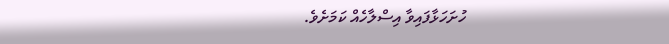ހުށަހަޅާފައިވާ އިސްލާހެއް ކަމަށެވެ.